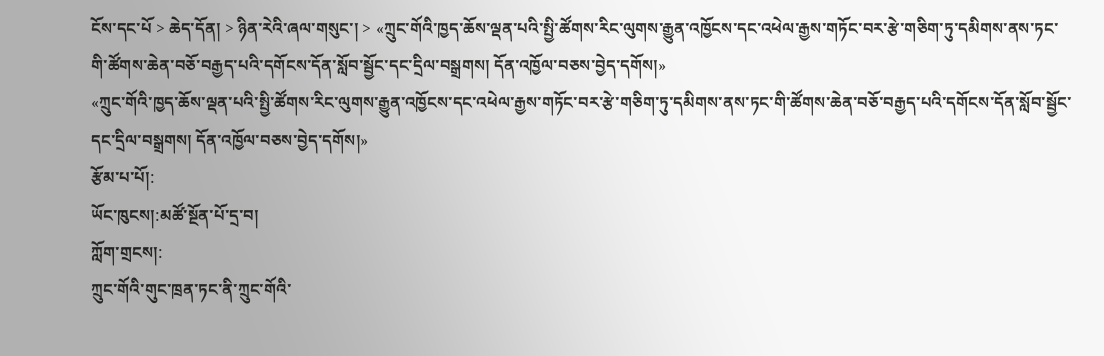ངོས་དང་པོ > ཆེད་དོན། > ཉིན་རེའི་ཞལ་གསུང་། > «ཀྲུང་གོའི་ཁྱད་ཆོས་ལྡན་པའི་སྤྱི་ཚོགས་རིང་ལུགས་རྒྱུན་འཁྱོངས་དང་འཕེལ་རྒྱས་གཏོང་བར་རྩེ་གཅིག་ཏུ་དམིགས་ནས་ཏང་གི་ཚོགས་ཆེན་བཅོ་བརྒྱད་པའི་དགོངས་དོན་སློབ་སྦྱོང་དང་དྲིལ་བསྒྲགས། དོན་འཁྱོལ་བཅས་བྱེད་དགོས།»
«ཀྲུང་གོའི་ཁྱད་ཆོས་ལྡན་པའི་སྤྱི་ཚོགས་རིང་ལུགས་རྒྱུན་འཁྱོངས་དང་འཕེལ་རྒྱས་གཏོང་བར་རྩེ་གཅིག་ཏུ་དམིགས་ནས་ཏང་གི་ཚོགས་ཆེན་བཅོ་བརྒྱད་པའི་དགོངས་དོན་སློབ་སྦྱོང་དང་དྲིལ་བསྒྲགས། དོན་འཁྱོལ་བཅས་བྱེད་དགོས།»
རྩོམ་པ་པོ།:
ཡོང་ཁུངས།:མཚོ་སྔོན་པོ་དྲ་བ།
ཀློག་གྲངས།:
ཀྲུང་གོའི་གུང་ཁྲན་ཏང་ནི་ཀྲུང་གོའི་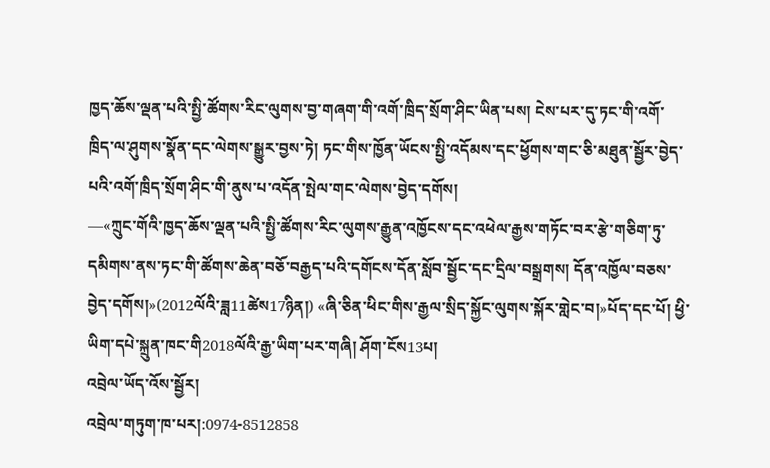ཁྱད་ཆོས་ལྡན་པའི་སྤྱི་ཚོགས་རིང་ལུགས་བྱ་གཞག་གི་འགོ་ཁྲིད་སྲོག་ཤིང་ཡིན་པས། ངེས་པར་དུ་ཏང་གི་འགོ་ཁྲིད་ལ་ཤུགས་སྣོན་དང་ལེགས་སྒྱུར་བྱས་ཏེ། ཏང་གིས་ཁྱོན་ཡོངས་སྤྱི་འདོམས་དང་ཕྱོགས་གང་ཅི་མཐུན་སྦྱོར་བྱེད་པའི་འགོ་ཁྲིད་སྲོག་ཤིང་གི་ནུས་པ་འདོན་སྤེལ་གང་ལེགས་བྱེད་དགོས།
—«ཀྲུང་གོའི་ཁྱད་ཆོས་ལྡན་པའི་སྤྱི་ཚོགས་རིང་ལུགས་རྒྱུན་འཁྱོངས་དང་འཕེལ་རྒྱས་གཏོང་བར་རྩེ་གཅིག་ཏུ་དམིགས་ནས་ཏང་གི་ཚོགས་ཆེན་བཅོ་བརྒྱད་པའི་དགོངས་དོན་སློབ་སྦྱོང་དང་དྲིལ་བསྒྲགས། དོན་འཁྱོལ་བཅས་བྱེད་དགོས།»(2012ལོའི་ཟླ11ཚེས17ཉིན།) «ཞི་ཅིན་ཕིང་གིས་རྒྱལ་སྲིད་སྐྱོང་ལུགས་སྐོར་གླེང་བ།»པོད་དང་པོ། ཕྱི་ཡིག་དཔེ་སྐྲུན་ཁང་གི2018ལོའི་རྒྱ་ཡིག་པར་གཞི། ཤོག་ངོས13པ།
འབྲེལ་ཡོད་འོས་སྦྱོར།
འབྲེལ་གཏུག་ཁ་པར།:0974-8512858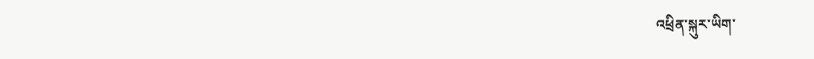འཕྲིན་སྐུར་ཡིག་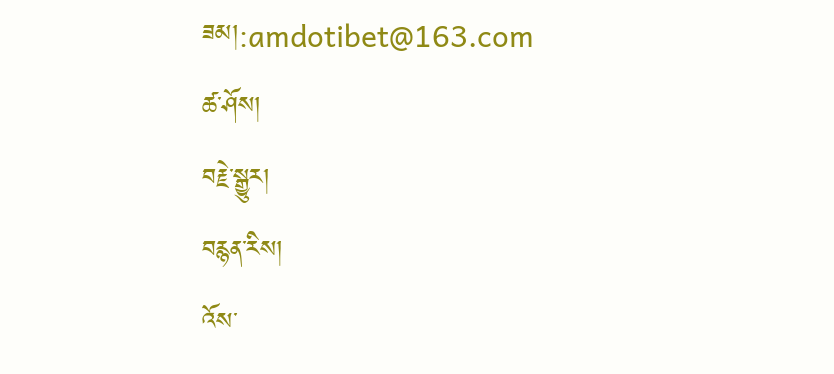ཟམ།:amdotibet@163.com
ཚ་ཤོས།
བརྗེ་སྒྱུར།
བརྙན་རིས།
འོས་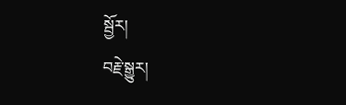སྦྱོར།
བརྗེ་སྒྱུར།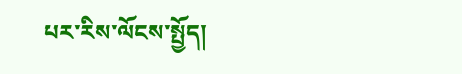པར་རིས་ལོངས་སྤྱོད།